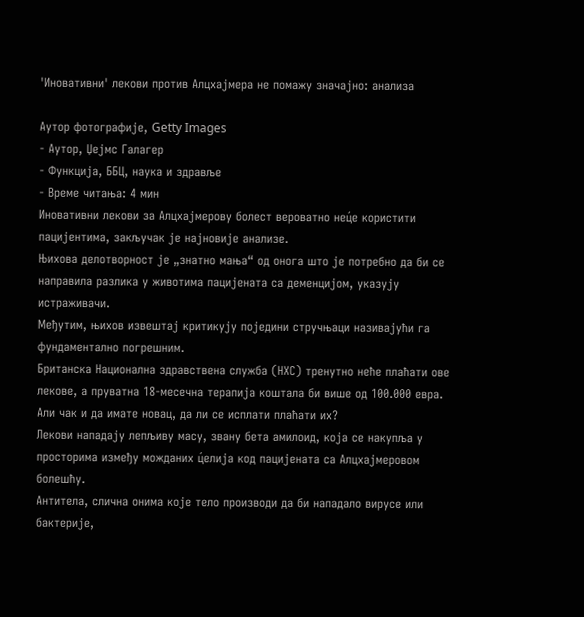'Иновативни' лекови против Алцхајмера не помажу значајно: анализа

Аутор фотографије, Getty Images
- Аутор, Џејмс Галагер
- Функција, ББЦ, наука и здравље
- Време читања: 4 мин
Иновативни лекови за Алцхајмерову болест вероватно нец́е користити пацијентима, закључак је најновије анализе.
Њихова делотворност је „знатно мања“ од онога што је потребно да би се направила разлика у животима пацијената са деменцијом, указују истраживачи.
Међутим, њихов извештај критикују поједини стручњаци називајући га фундаментално погрешним.
Британска Национална здравствена служба (НХС) тренутно неће плаћати ове лекове, а пруватна 18-месечна терапија коштала би више од 100.000 евра.
Али чак и да имате новац, да ли се исплати плаћати их?
Лекови нападају лепљиву масу, звану бета амилоид, која се накупља у просторима између можданих ц́елија код пацијената са Алцхајмеровом болешћу.
Антитела, слична онима које тело производи да би нападало вирусе или бактерије,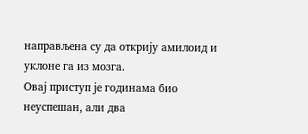направљена су да открију амилоид и уклоне га из мозга.
Овај приступ је годинама био неуспешан, али два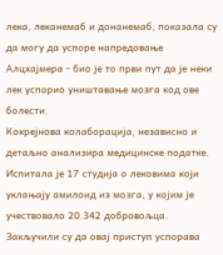лека, леканемаб и донанемаб, показала су да могу да успоре напредовање Алцхајмера - био је то први пут да је неки лек успорио уништавање мозга код ове болести.
Кокрејнова колаборација, независно и детаљно анализира медицинске податке.
Испитала је 17 студија о лековима који уклањају амилоид из мозга, у којим је учествовало 20.342 добровољца.
Закључили су да овај приступ успорава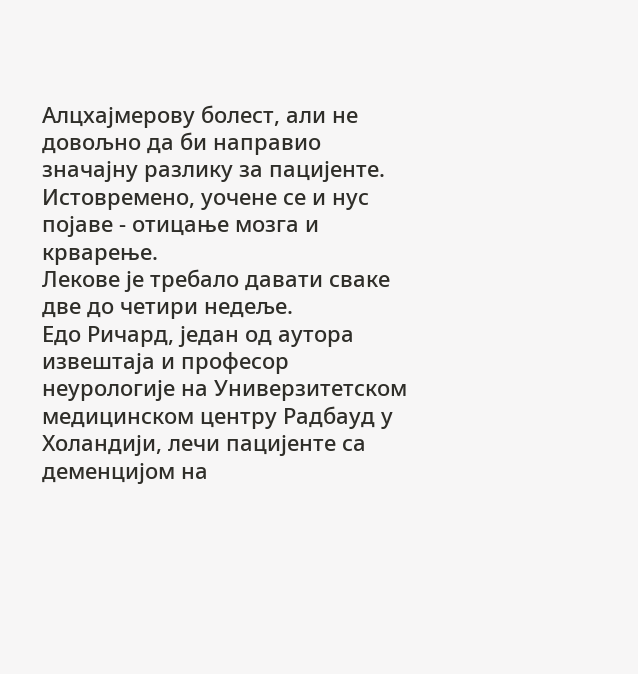Алцхајмерову болест, али не довољно да би направио значајну разлику за пацијенте.
Истовремено, уочене се и нус појаве - отицање мозга и крварење.
Лекове је требало давати сваке две до четири недеље.
Едо Ричард, један од аутора извештаја и професор неурологије на Универзитетском медицинском центру Радбауд у Холандији, лечи пацијенте са деменцијом на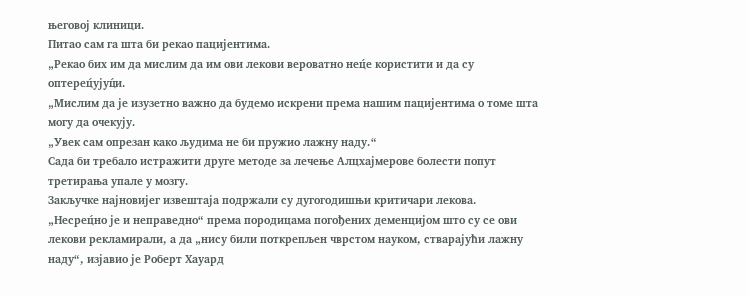његовој клиници.
Питао сам га шта би рекао пацијентима.
„Рекао бих им да мислим да им ови лекови вероватно нец́е користити и да су оптерец́ујуц́и.
„Мислим да је изузетно важно да будемо искрени према нашим пацијентима о томе шта могу да очекују.
„Увек сам опрезан како људима не би пружио лажну наду.“
Сада би требало истражити друге методе за лечење Алцхајмерове болести попут третирања упале у мозгу.
Закључке најновијег извештаја подржали су дугогодишњи критичари лекова.
„Несрец́но је и неправедно“ према породицама погођених деменцијом што су се ови лекови рекламирали, а да „нису били поткрепљен чврстом науком, стварајући лажну наду“, изјавио је Роберт Хауард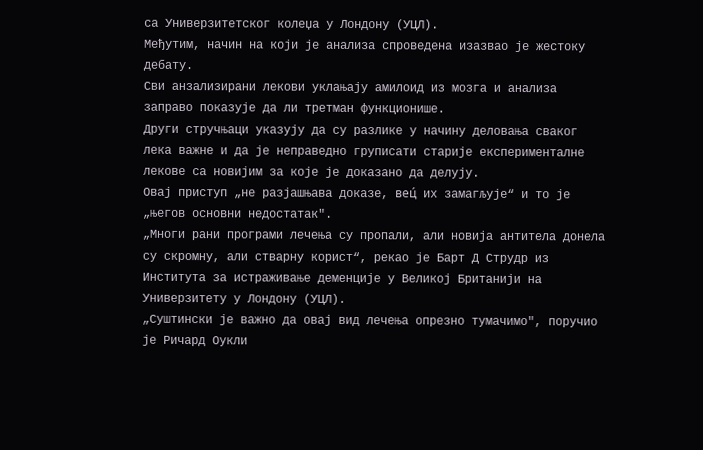са Универзитетског колеџа у Лондону (УЦЛ).
Међутим, начин на који је анализа спроведена изазвао је жестоку дебату.
Сви анзализирани лекови уклањају амилоид из мозга и анализа заправо показује да ли третман функционише.
Други стручњаци указују да су разлике у начину деловања сваког лека важне и да је неправедно груписати старије експерименталне лекове са новијим за које је доказано да делују.
Овај приступ „не разјашњава доказе, вец́ их замагљује“ и то је „његов основни недостатак".
„Многи рани програми лечења су пропали, али новија антитела донела су скромну, али стварну корист“, рекао је Барт Д Струдр из Института за истраживање деменције у Великој Британији на Универзитету у Лондону (УЦЛ).
„Суштински је важно да овај вид лечења опрезно тумачимо", поручио је Ричард Оукли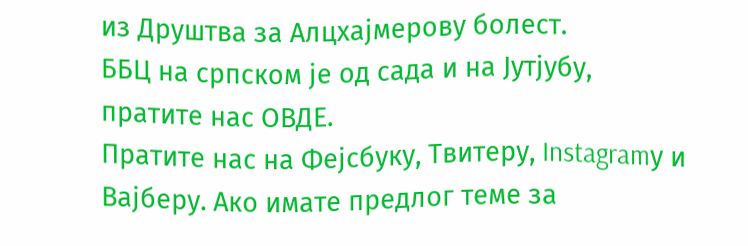из Друштва за Алцхајмерову болест.
ББЦ на српском је од сада и на Јутјубу, пратите нас ОВДЕ.
Пратите нас на Фејсбуку, Твитеру, Instagramу и Вајберу. Ако имате предлог теме за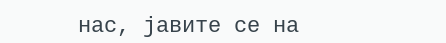нас, јавите се на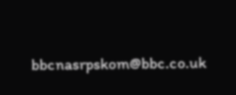bbcnasrpskom@bbc.co.uk